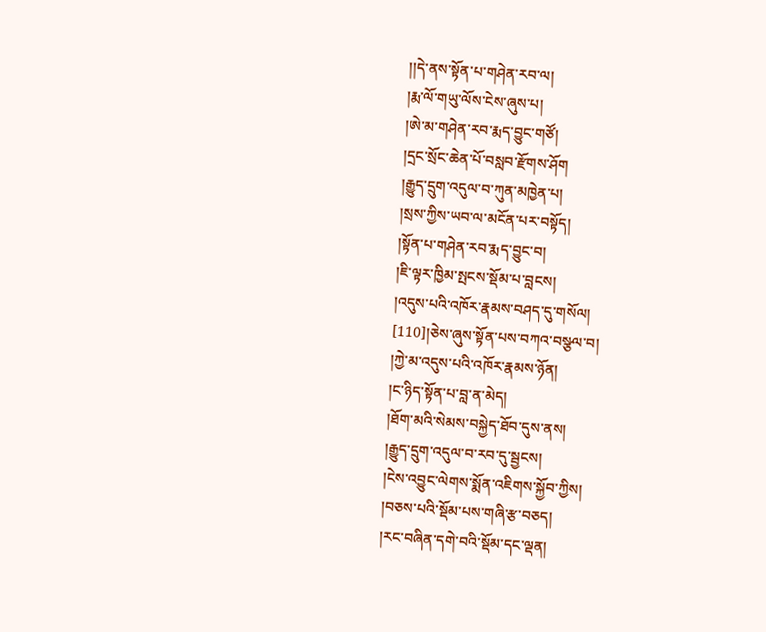།།དེ་ནས་སྟོན་པ་གཤེན་རབ་ལ།
།རྨ་ལོ་གཡུ་ལོས་ངེས་ཞུས་པ།
།ཨེ་མ་གཤེན་རབ་རྨད་བྱུང་གཙོ།
།དྲང་སྲོང་ཆེན་པོ་བསླབ་རྫོགས་ཤོག
།རྒྱུད་དྲུག་འདུལ་བ་ཀུན་མཁྱེན་པ།
།སྲས་ཀྱིས་ཡབ་ལ་མངོན་པར་བསྟོད།
།སྟོན་པ་གཤེན་རབ་རྨད་བྱུང་བ།
།ཇི་ལྟར་ཁྱིམ་སྤངས་སྡོམ་པ་བླངས།
།འདུས་པའི་འཁོར་རྣམས་བཤད་དུ་གསོལ།
[110]།ཅེས་ཞུས་སྟོན་པས་བཀའ་བསྩལ་བ།
།ཀྱེ་མ་འདུས་པའི་འཁོར་རྣམས་ཉོན།
།ང་ཉིད་སྟོན་པ་བླ་ན་མེད།
།ཐོག་མའི་སེམས་བསྐྱེད་ཐོབ་དུས་ནས།
།རྒྱུད་དྲུག་འདུལ་བ་རབ་དུ་སྦྱངས།
།ངེས་འབྱུང་ལེགས་སྨོན་འཇིགས་སྐྱོབ་ཀྱིས།
།བཅས་པའི་སྡོམ་པས་གཞི་རྩ་བཅད།
།རང་བཞིན་དགེ་བའི་སྡོམ་དང་ལྡན།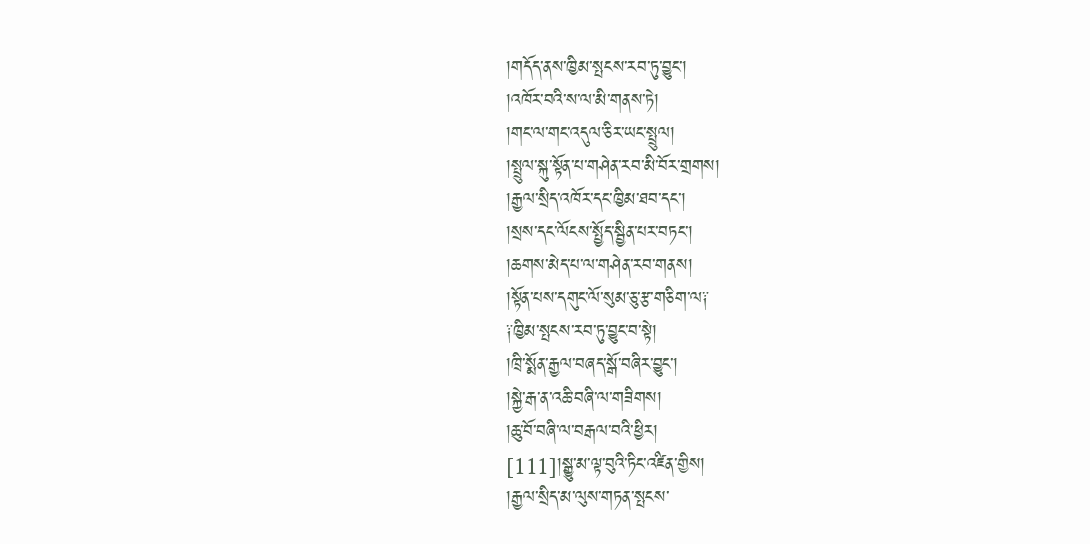།གདོད་ནས་ཁྱིམ་སྤངས་རབ་ཏུ་བྱུང་།
།འཁོར་བའི་ས་ལ་མི་གནས་ཏེ།
།གང་ལ་གང་འདུལ་ཅིར་ཡང་སྤྲུལ།
།སྤྲུལ་སྐུ་སྟོན་པ་གཤེན་རབ་མི་བོར་གྲགས།
།རྒྱལ་སྲིད་འཁོར་དང་ཁྱིམ་ཐབ་དང་།
།སྲས་དང་ལོངས་སྤྱོད་སྦྱིན་པར་བཏང་།
།ཆགས་མེད་པ་ལ་གཤེན་རབ་གནས།
།སྟོན་པས་དགུང་ལོ་སུམ་ཅུ་རྩ་གཅིག་ལ༑
༑ཁྱིམ་སྤངས་རབ་ཏུ་བྱུང་བ་སྟེ།
།ཁྲི་སྨོན་རྒྱལ་བཞད་སྒོ་བཞིར་བྱུང་།
།སྐྱེ་རྒ་ན་འཆི་བཞི་ལ་གཟིགས།
།ཆུ་བོ་བཞི་ལ་བརྒལ་བའི་ཕྱིར།
[111]།སྒྱུ་མ་ལྟ་བུའི་ཏིང་འཛིན་གྱིས།
།རྒྱལ་སྲིད་མ་ལུས་གཏན་སྤངས་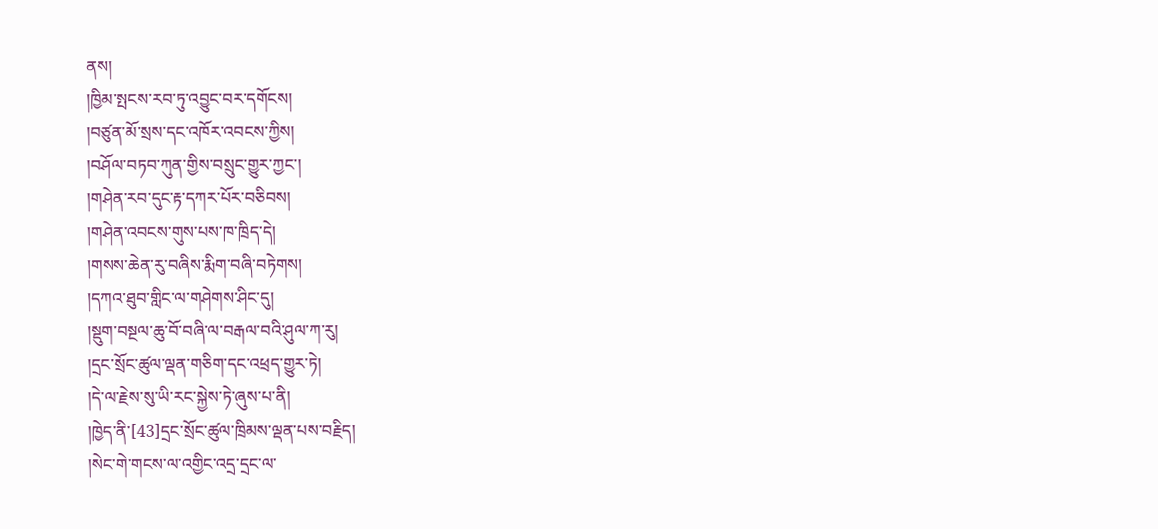ནས།
།ཁྱིམ་སྤངས་རབ་ཏུ་འབྱུང་བར་དགོངས།
།བཙུན་མོ་སྲས་དང་འཁོར་འབངས་ཀྱིས།
།བཤོལ་བཏབ་ཀུན་གྱིས་བསྲུང་གྱུར་ཀྱང་།
།གཤེན་རབ་དུང་རྟ་དཀར་པོར་བཅིབས།
།གཤེན་འབངས་གུས་པས་ཁ་ཁྲིད་དེ།
།གསས་ཆེན་རུ་བཞིས་རྨིག་བཞི་བཏེགས།
།དཀའ་ཐུབ་གླིང་ལ་གཤེགས་ཤིང་དུ།
།སྡུག་བསྔལ་ཆུ་བོ་བཞི་ལ་བརྒལ་བའི་ཤུལ་ཀ་རུ།
།དྲང་སྲོང་ཚུལ་ལྡན་གཅིག་དང་འཕྲད་གྱུར་ཏེ།
།དེ་ལ་རྗེས་སུ་ཡི་རང་སྐྱེས་ཏེ་ཞུས་པ་ནི།
།ཁྱེད་ནི་[43]དྲང་སྲོང་ཚུལ་ཁྲིམས་ལྡན་པས་བརྗིད།
།སེང་གེ་གངས་ལ་འགྱིང་འདྲ་དྲང་ལ་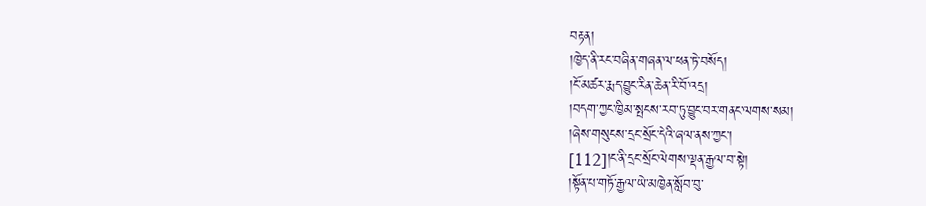བརྟན།
།ཁྱེད་ནི་རང་བཞིན་གཞན་ལ་ཕན་ཏེ་བསོད།
།ངོ་མཚར་རྨད་བྱུང་རིན་ཆེན་རི་བོ་འདྲ།
།བདག་ཀྱང་ཁྱིམ་སྤངས་རབ་ཏུ་བྱུང་བར་གནང་ལགས་སམ།
།ཞེས་གསུངས་དྲང་སྲོང་དེའི་ཞལ་ནས་ཀྱང་།
[112]།ང་ནི་དྲང་སྲོང་ལེགས་ལྡན་རྒྱལ་བ་སྟེ།
།སྟོན་པ་གཏོ་རྒྱལ་ཡེ་མཁྱེན་སློབ་བུ་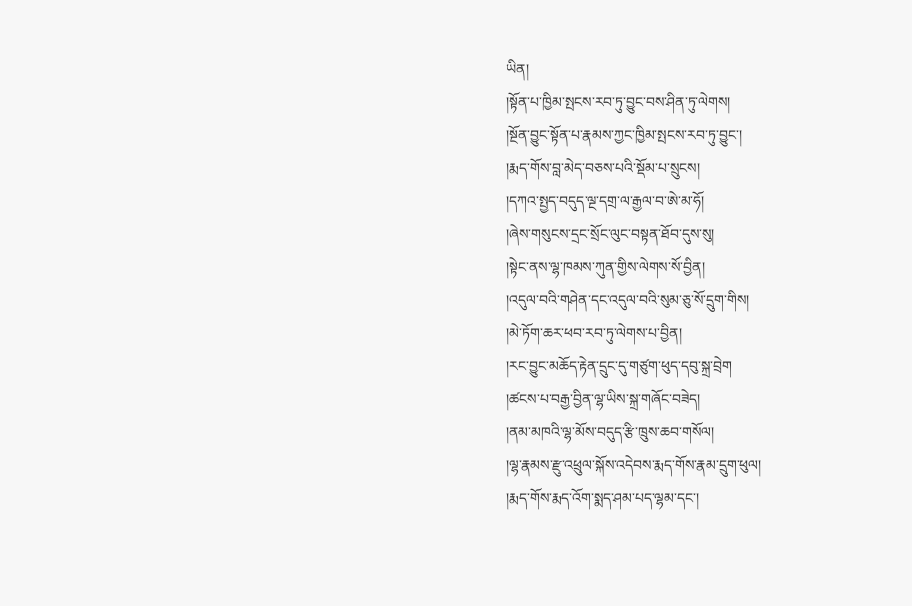ཡིན།
།སྟོན་པ་ཁྱིམ་སྤངས་རབ་ཏུ་བྱུང་བས་ཤིན་ཏུ་ལེགས།
།སྔོན་བྱུང་སྟོན་པ་རྣམས་ཀྱང་ཁྱིམ་སྤངས་རབ་ཏུ་བྱུང་།
།རྨད་གོས་བླ་མེད་བཅས་པའི་སྡོམ་པ་སྲུངས།
།དཀའ་སྤྱད་བདུད་ལྔ་དགྲ་ལ་རྒྱལ་བ་ཨེ་མ་ཧོ།
།ཞེས་གསུངས་དྲང་སྲོང་ལུང་བསྟན་ཐོབ་དུས་སུ།
།སྟེང་ནས་ལྷ་ཁམས་ཀུན་གྱིས་ལེགས་སོ་བྱིན།
།འདུལ་བའི་གཤེན་དང་འདུལ་བའི་སུམ་ཅུ་སོ་དྲུག་གིས།
།མེ་ཏོག་ཆར་ཕབ་རབ་ཏུ་ལེགས་པ་བྱིན།
།རང་བྱུང་མཆོད་རྟེན་དྲུང་དུ་གཙུག་ཕུད་དབུ་སྐྲ་བྲེག
།ཚངས་པ་བརྒྱ་བྱིན་ལྷ་ཡིས་སྐྲ་གཞོང་བཟེད།
།ནམ་མཁའི་ལྷ་མོས་བདུད་རྩི་ཁྲུས་ཆབ་གསོལ།
།ལྷ་རྣམས་རྫུ་འཕྲུལ་སྐོས་འདེབས་རྨད་གོས་རྣམ་དྲུག་ཕུལ།
།རྨད་གོས་རྨད་འོག་སྨད་ཤམ་པད་ལྷམ་དང་།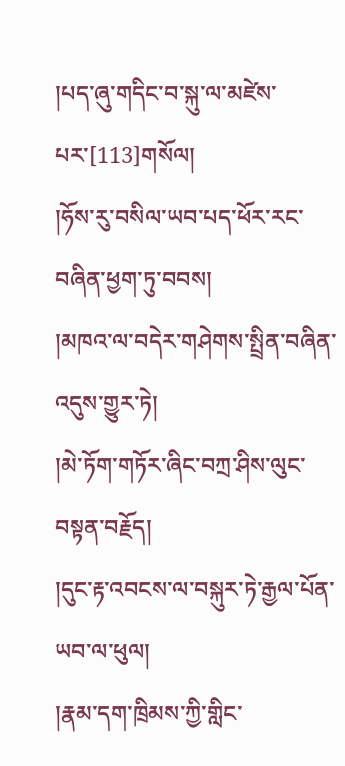།པད་ཞུ་གདིང་བ་སྐུ་ལ་མཛེས་པར་[113]གསོལ།
།ཧོས་རུ་བསིལ་ཡབ་པད་ཕོར་རང་བཞིན་ཕྱག་ཏུ་བབས།
།མཁའ་ལ་བདེར་གཤེགས་སྤྲིན་བཞིན་འདུས་གྱུར་ཏེ།
།མེ་ཏོག་གཏོར་ཞིང་བཀྲ་ཤིས་ལུང་བསྟན་བརྗོད།
།དུང་རྟ་འབངས་ལ་བསྐུར་ཏེ་རྒྱལ་པོན་ཡབ་ལ་ཕུལ།
།རྣམ་དག་ཁྲིམས་ཀྱི་གླིང་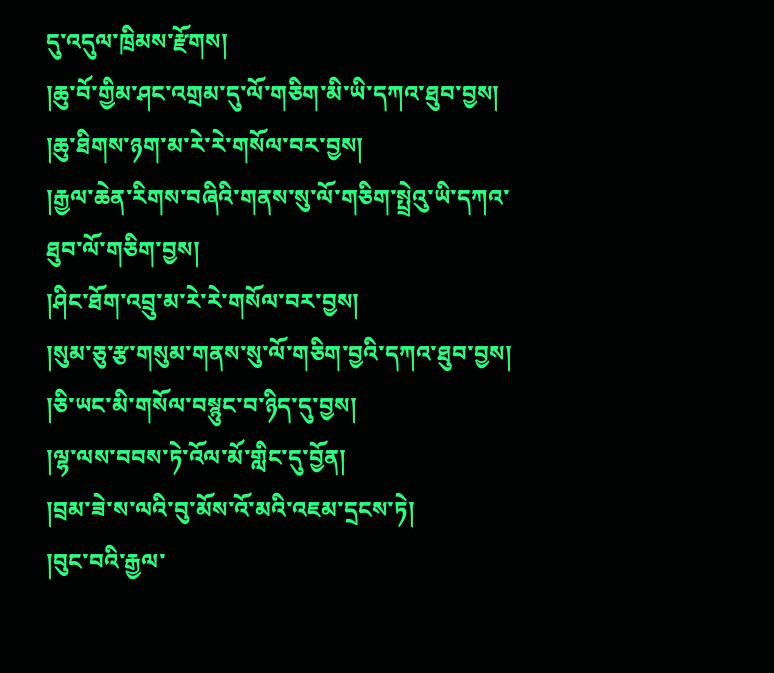དུ་འདུལ་ཁྲིམས་རྫོགས།
།ཆུ་བོ་གྱིམ་ཤང་འགྲམ་དུ་ལོ་གཅིག་མི་ཡི་དཀའ་ཐུབ་བྱས།
།ཆུ་ཐིགས་ཉག་མ་རེ་རེ་གསོལ་བར་བྱས།
།རྒྱལ་ཆེན་རིགས་བཞིའི་གནས་སུ་ལོ་གཅིག་སྤྲེའུ་ཡི་དཀའ་ཐུབ་ལོ་གཅིག་བྱས།
།ཤིང་ཐོག་འབྲུ་མ་རེ་རེ་གསོལ་བར་བྱས།
།སུམ་ཅུ་རྩ་གསུམ་གནས་སུ་ལོ་གཅིག་བྱའི་དཀའ་ཐུབ་བྱས།
།ཅི་ཡང་མི་གསོལ་བསྙུང་བ་ཉིད་དུ་བྱས།
།ལྷ་ལས་བབས་ཏེ་འོལ་མོ་གླིང་དུ་བྱོན།
།བྲམ་ཟེ་ས་ལའི་བུ་མོས་འོ་མའི་འཇམ་དྲངས་ཏེ།
།བུང་བའི་རྒྱལ་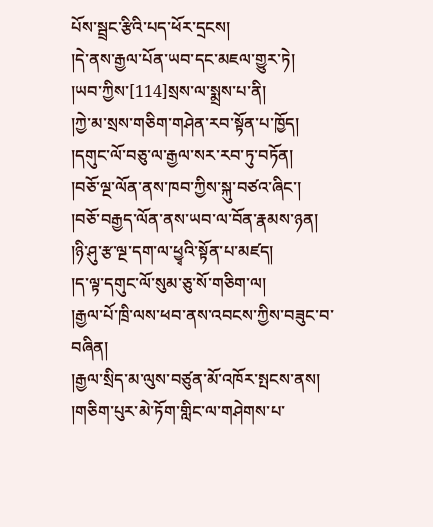པོས་སྦྲང་རྩིའི་པད་ཕོར་དྲངས།
།དེ་ནས་རྒྱལ་པོན་ཡབ་དང་མཇལ་གྱུར་ཏེ།
།ཡབ་ཀྱིས་[114]སྲས་ལ་སྨྲས་པ་ནི།
།ཀྱེ་མ་སྲས་གཅིག་གཤེན་རབ་སྟོན་པ་ཁྱོད།
།དགུང་ལོ་བཅུ་ལ་རྒྱལ་སར་རབ་ཏུ་བཏོན།
།བཅོ་ལྔ་ལོན་ནས་ཁབ་ཀྱིས་སྐུ་བཙའ་ཞིང་།
།བཅོ་བརྒྱད་ལོན་ནས་ཡབ་ལ་བོན་རྣམས་ཉན།
།ཉི་ཤུ་རྩ་ལྔ་དག་ལ་ཕྱྭའི་སྟོན་པ་མཛད།
།ད་ལྟ་དགུང་ལོ་སུམ་ཅུ་སོ་གཅིག་ལ།
།རྒྱལ་པོ་ཁྲི་ལས་ཕབ་ནས་འབངས་ཀྱིས་བཟུང་བ་བཞིན།
།རྒྱལ་སྲིད་མ་ལུས་བཙུན་མོ་འཁོར་སྤངས་ནས།
།གཅིག་པུར་མེ་ཏོག་གླིང་ལ་གཤེགས་པ་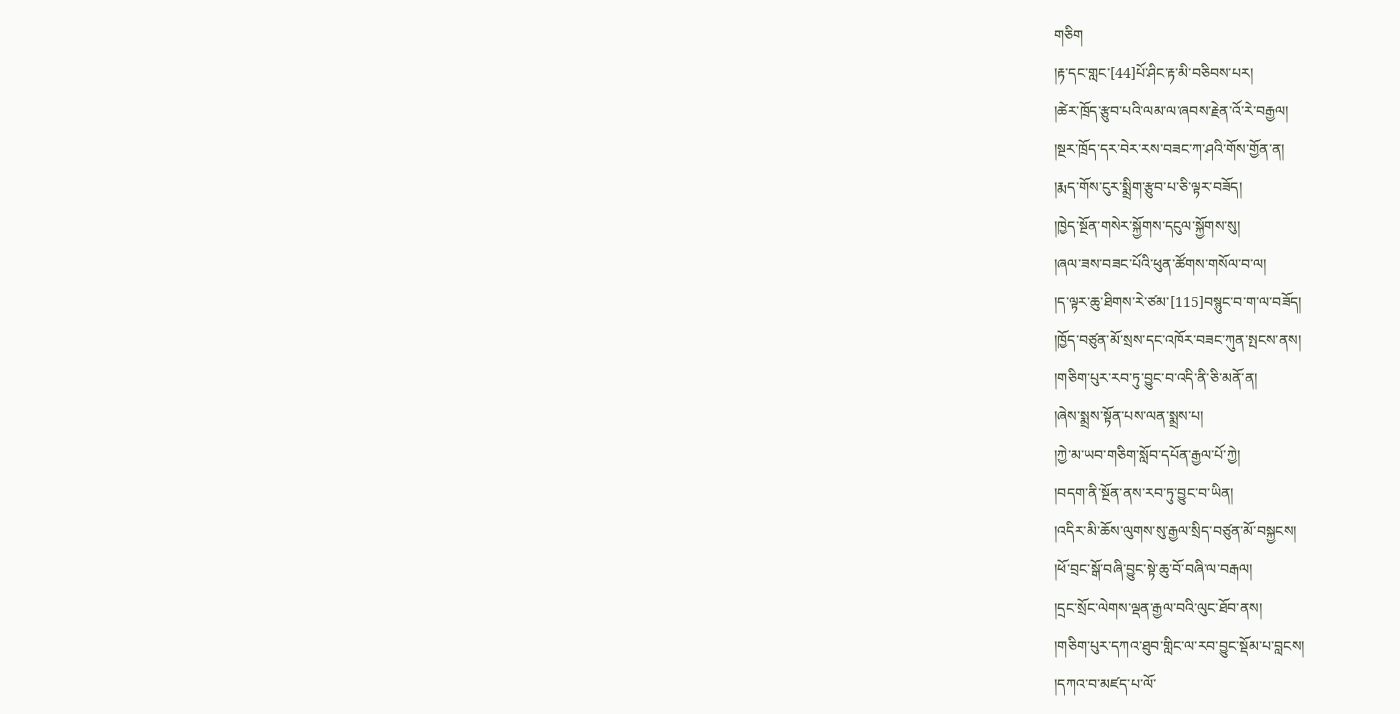གཅིག
།རྟ་དང་གླང་[44]པོ་ཤིང་རྟ་མི་བཅིབས་པར།
།ཚེར་ཁྲོད་རྩུབ་པའི་ལམ་ལ་ཞབས་རྗེན་འོ་རེ་བརྒྱལ།
།སྔར་ཁྲོད་དར་བེར་རས་བཟང་ཀ་ཤའི་གོས་གྱོན་ན།
།རྨད་གོས་ངུར་སྨྲིག་རྩུབ་པ་ཅི་ལྟར་བཟོད།
།ཁྱེད་སྔོན་གསེར་སྐྱོགས་དངུལ་སྐྱོགས་སུ།
།ཞལ་ཟས་བཟང་པོའི་ཕུན་ཚོགས་གསོལ་བ་ལ།
།ད་ལྟར་ཆུ་ཐིགས་རེ་ཙམ་[115]བསྙུང་བ་ག་ལ་བཟོད།
།ཁྱོད་བཙུན་མོ་སྲས་དང་འཁོར་བཟང་ཀུན་སྤངས་ནས།
།གཅིག་པུར་རབ་ཏུ་བྱུང་བ་འདི་ནི་ཅི་མནོ་ན།
།ཞེས་སྨྲས་སྟོན་པས་ལན་སྨྲས་པ།
།ཀྱེ་མ་ཡབ་གཅིག་སློབ་དཔོན་རྒྱལ་པོ་ཀྱེ།
།བདག་ནི་སྔོན་ནས་རབ་ཏུ་བྱུང་བ་ཡིན།
།འདིར་མི་ཆོས་ལུགས་སུ་རྒྱལ་སྲིད་བཙུན་མོ་བསྐྱངས།
།ཕོ་བྲང་སྒོ་བཞི་བྱུང་སྟེ་ཆུ་བོ་བཞི་ལ་བརྒལ།
།དྲང་སྲོང་ལེགས་ལྡན་རྒྱལ་བའི་ལུང་ཐོབ་ནས།
།གཅིག་པུར་དཀའ་ཐུབ་གླིང་ལ་རབ་བྱུང་སྡོམ་པ་བླངས།
།དཀའ་བ་མཛད་པ་ལོ་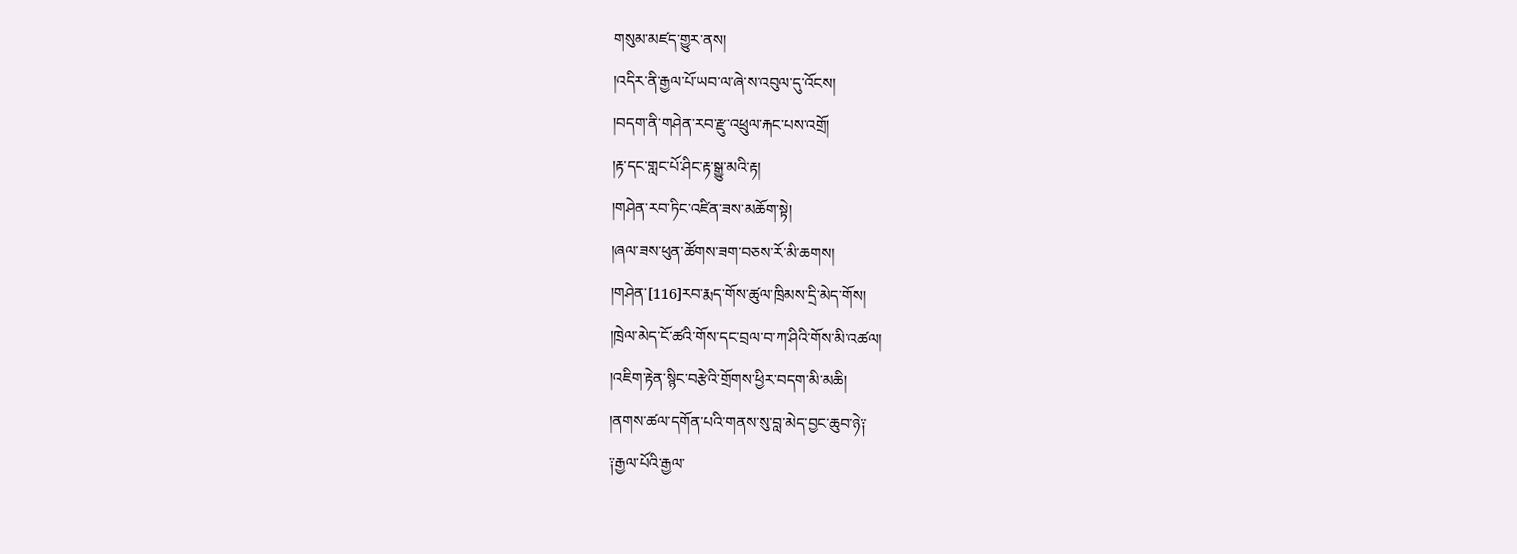གསུམ་མཛད་གྱུར་ནས།
།འདིར་ནི་རྒྱལ་པོ་ཡབ་ལ་ཞེ་ས་འབུལ་དུ་འོངས།
།བདག་ནི་གཤེན་རབ་རྫུ་འཕྲུལ་རྐང་པས་འགྲོ།
།རྟ་དང་གླང་པོ་ཤིང་རྟ་སྒྱུ་མའི་རྟ།
།གཤེན་རབ་ཏིང་འཛིན་ཟས་མཆོག་སྟེ།
།ཞལ་ཟས་ཕུན་ཚོགས་ཟག་བཅས་རོ་མི་ཆགས།
།གཤེན་[116]རབ་རྨད་གོས་ཚུལ་ཁྲིམས་དྲི་མེད་གོས།
།ཁྲེལ་མེད་ངོ་ཚའི་གོས་དང་བྲལ་བ་ཀ་ཤིའི་གོས་མི་འཚལ།
།འཇིག་རྟེན་སྙིང་བརྩེའི་གྲོགས་ཕྱིར་བདག་མི་མཆི།
།ནགས་ཚལ་དགོན་པའི་གནས་སུ་བླ་མེད་བྱང་ཆུབ་ཉེ༑
༑རྒྱལ་པོའི་རྒྱལ་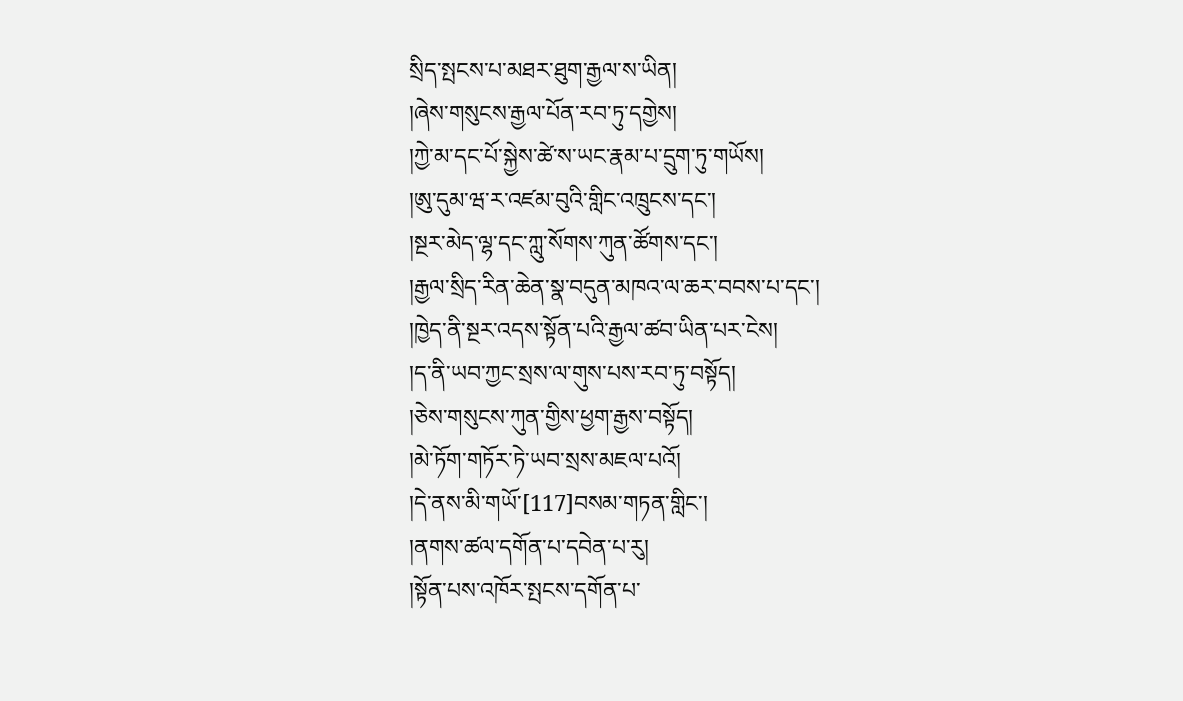སྲིད་སྤངས་པ་མཐར་ཐུག་རྒྱལ་ས་ཡིན།
།ཞེས་གསུངས་རྒྱལ་པོན་རབ་ཏུ་དགྱེས།
།ཀྱེ་མ་དང་པོ་སྐྱེས་ཚེ་ས་ཡང་རྣམ་པ་དྲུག་ཏུ་གཡོས།
།ཨུ་དུམ་ཝ་ར་འཛམ་བུའི་གླིང་འཁྲུངས་དང་།
།སྔར་མེད་ལྷ་དང་ཀླུ་སོགས་ཀུན་ཚོགས་དང་།
།རྒྱལ་སྲིད་རིན་ཆེན་སྣ་བདུན་མཁའ་ལ་ཆར་བབས་པ་དང་།
།ཁྱེད་ནི་སྔར་འདས་སྟོན་པའི་རྒྱལ་ཚབ་ཡིན་པར་ངེས།
།ད་ནི་ཡབ་ཀྱང་སྲས་ལ་གུས་པས་རབ་ཏུ་བསྟོད།
།ཅེས་གསུངས་ཀུན་གྱིས་ཕྱག་རྒྱས་བསྟོད།
།མེ་ཏོག་གཏོར་ཏེ་ཡབ་སྲས་མཇལ་པའོ།
།དེ་ནས་མི་གཡོ་[117]བསམ་གཏན་གླིང་།
།ནགས་ཚལ་དགོན་པ་དབེན་པ་རུ།
།སྟོན་པས་འཁོར་སྤངས་དགོན་པ་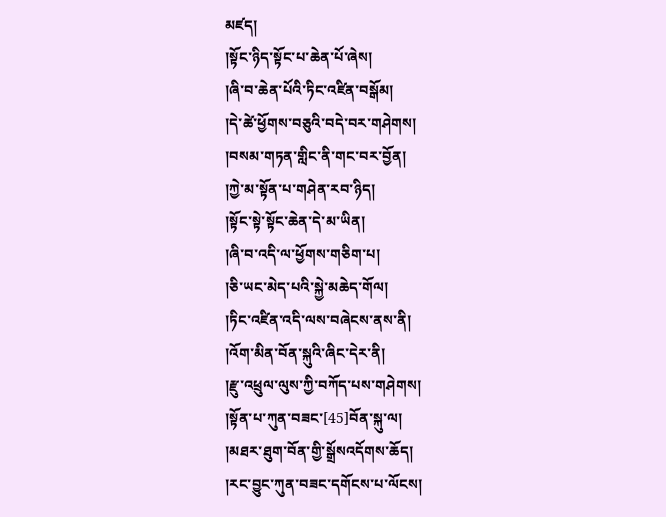མཛད།
།སྟོང་ཉིད་སྟོང་པ་ཆེན་པོ་ཞེས།
།ཞི་བ་ཆེན་པོའི་ཏིང་འཛིན་བསྒོམ།
།དེ་ཚེ་ཕྱོགས་བཅུའི་བདེ་བར་གཤེགས།
།བསམ་གཏན་གླིང་ནི་གང་བར་བྱོན།
།ཀྱེ་མ་སྟོན་པ་གཤེན་རབ་ཉིད།
།སྟོང་སྟེ་སྟོང་ཆེན་དེ་མ་ཡིན།
།ཞི་བ་འདི་ལ་ཕྱོགས་གཅིག་པ།
།ཅི་ཡང་མེད་པའི་སྐྱེ་མཆེད་གོལ།
།ཏིང་འཛིན་འདི་ལས་བཞེངས་ནས་ནི།
།འོག་མིན་བོན་སྐུའི་ཞིང་དེར་ནི།
།རྫུ་འཕྲུལ་ལུས་ཀྱི་བཀོད་པས་གཤེགས།
།སྟོན་པ་ཀུན་བཟང་[45]བོན་སྐུ་ལ།
།མཐར་ཐུག་བོན་གྱི་སྒྲོསའདོགས་ཆོད།
།རང་བྱུང་ཀུན་བཟང་དགོངས་པ་ལོངས།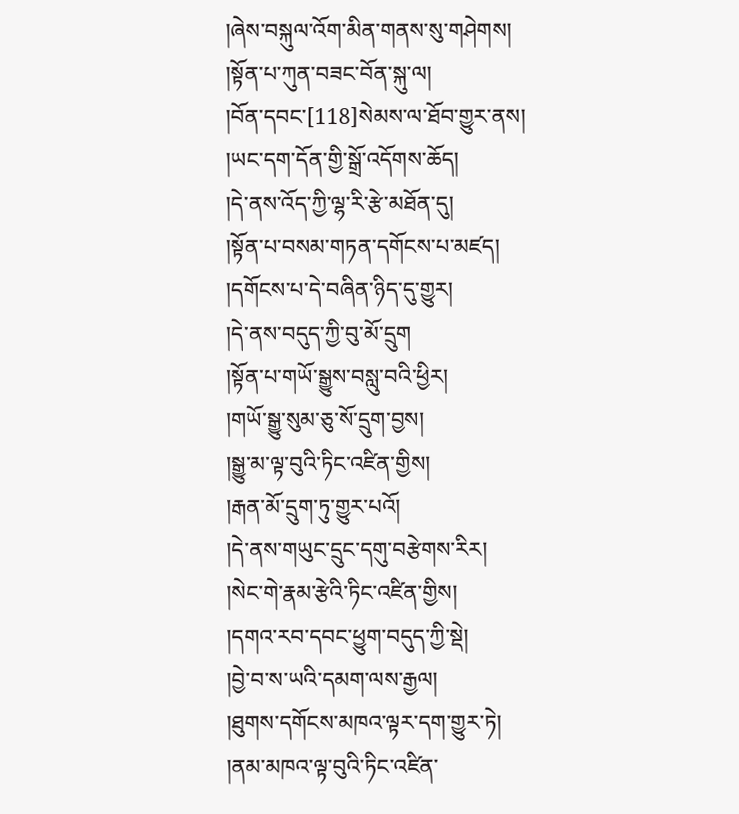།ཞེས་བསྐུལ་འོག་མིན་གནས་སུ་གཤེགས།
།སྟོན་པ་ཀུན་བཟང་བོན་སྐུ་ལ།
།བོན་དབང་[118]སེམས་ལ་ཐོབ་གྱུར་ནས།
།ཡང་དག་དོན་གྱི་སྒྲོ་འདོགས་ཆོད།
།དེ་ནས་འོད་ཀྱི་ལྷ་རི་རྩེ་མཐོན་དུ།
།སྟོན་པ་བསམ་གཏན་དགོངས་པ་མཛད།
།དགོངས་པ་དེ་བཞིན་ཉིད་དུ་གྱུར།
།དེ་ནས་བདུད་ཀྱི་བུ་མོ་དྲུག
།སྟོན་པ་གཡོ་སྒྱུས་བསླུ་བའི་ཕྱིར།
།གཡོ་སྒྱུ་སུམ་ཅུ་སོ་དྲུག་བྱས།
།སྒྱུ་མ་ལྟ་བུའི་ཏིང་འཛིན་གྱིས།
།རྒན་མོ་དྲུག་ཏུ་གྱུར་པའོ།
།དེ་ནས་གཡུང་དྲུང་དགུ་བརྩེགས་རིར།
།སེང་གེ་རྣམ་རྩེའི་ཏིང་འཛིན་གྱིས།
།དགའ་རབ་དབང་ཕྱུག་བདུད་ཀྱི་སྡེ།
།བྱེ་བ་ས་ཡའི་དམག་ལས་རྒྱལ།
།ཐུགས་དགོངས་མཁའ་ལྟར་དག་གྱུར་ཏེ།
།ནམ་མཁའ་ལྟ་བུའི་ཏིང་འཛིན་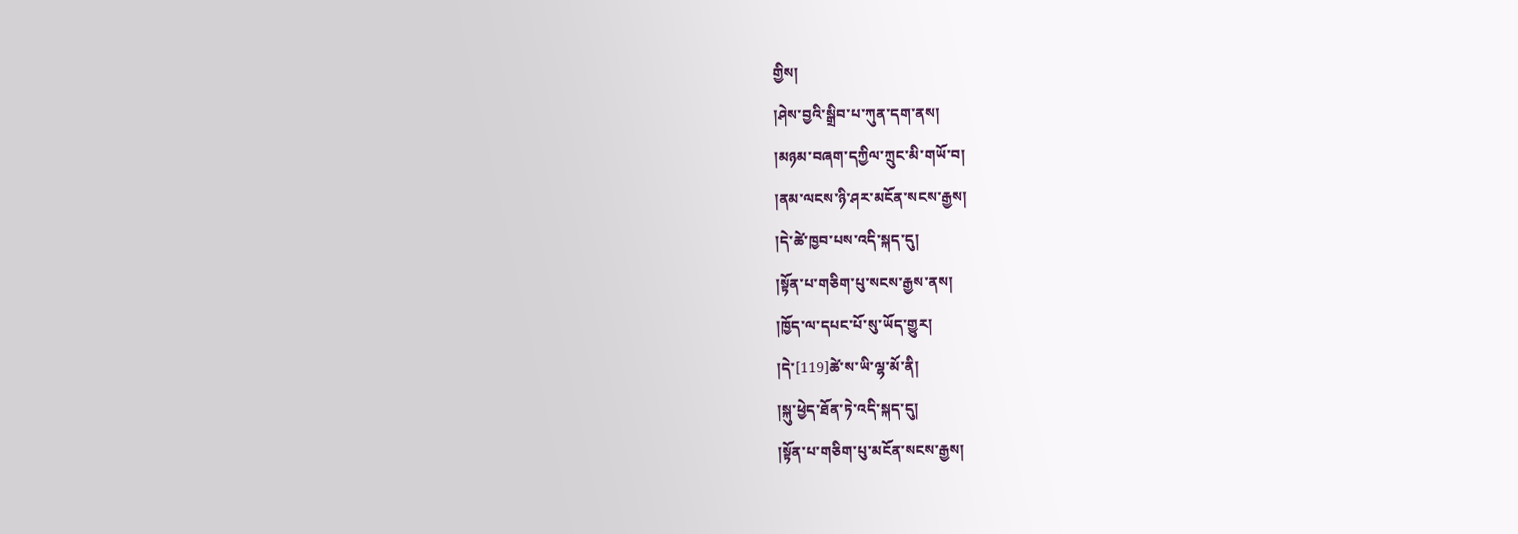གྱིས།
།ཤེས་བྱའི་སྒྲིབ་པ་ཀུན་དག་ནས།
།མཉམ་བཞག་དཀྱིལ་ཀྲུང་མི་གཡོ་བ།
།ནམ་ལངས་ཉི་ཤར་མངོན་སངས་རྒྱས།
།དེ་ཚེ་ཁྱབ་པས་འདི་སྐད་དུ།
།སྟོན་པ་གཅིག་པུ་སངས་རྒྱས་ནས།
།ཁྱོད་ལ་དཔང་པོ་སུ་ཡོད་གྱུར།
།དེ་[119]ཚེ་ས་ཡི་ལྷ་མོ་ནི།
།སྐུ་ཕྱེད་ཐོན་ཏེ་འདི་སྐད་དུ།
།སྟོན་པ་གཅིག་པུ་མངོན་སངས་རྒྱས།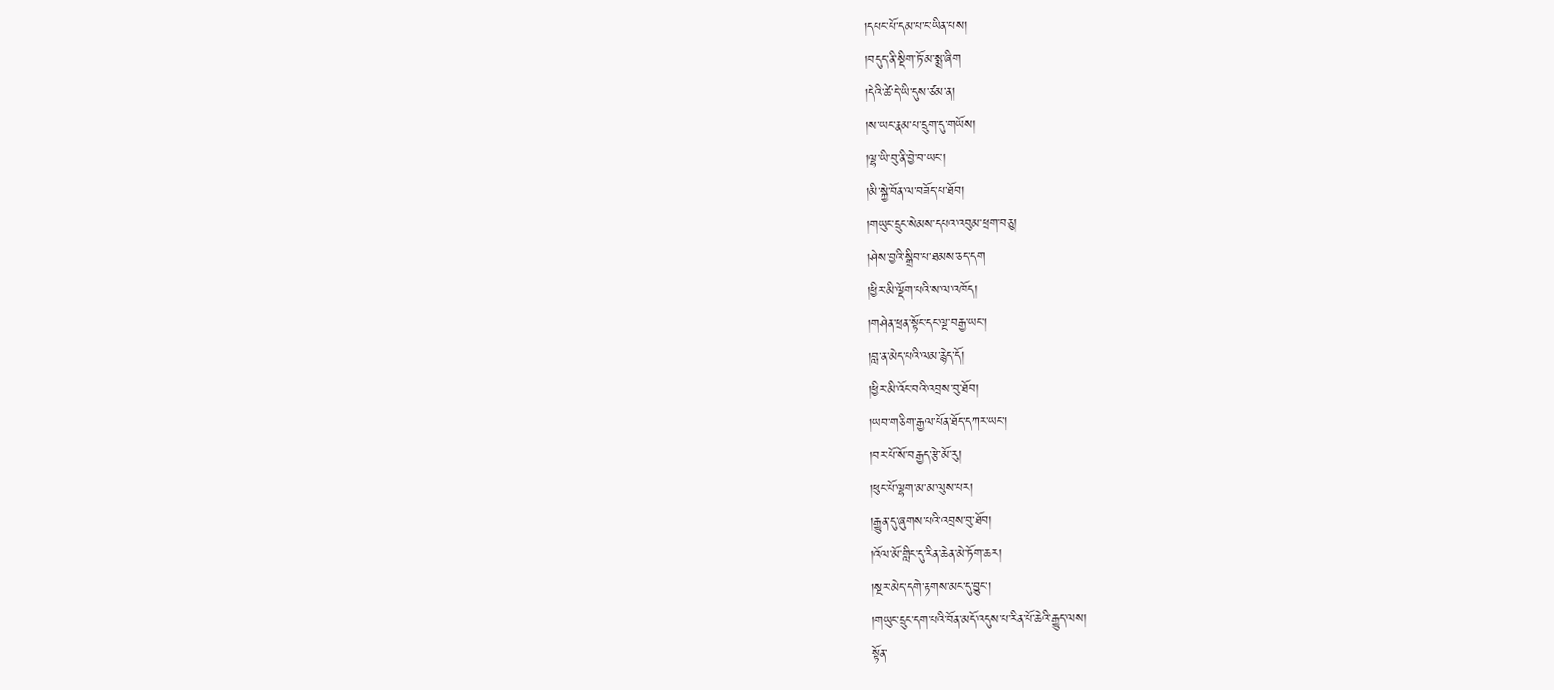།དཔང་པོ་དམ་པ་ང་ཡིན་པས།
།བདུད་ནི་སྡིག་ཏོ་མ་སྨྲ་ཞིག
།དེའི་ཚེ་དེ་ཡི་དུས་ཙམ་ན།
།ས་ཡང་རྣམ་པ་དྲུག་དུ་གཡོས།
།ལྷ་ཡི་བུ་ནི་བྱེ་བ་ཡང་།
།མི་སྐྱེ་བོན་ལ་བཟོད་པ་ཐོབ།
།གཡུང་དྲུང་སེམས་དཔའ་འབུམ་ཕྲག་བཅུ།
།ཤེས་བྱའི་སྒྲིབ་པ་ཐམས་ཅད་དག
།ཕྱིར་མི་ལྡོག་པའི་ས་ལ་འཁོད།
།གཤེན་ཕྲན་སྟོང་དང་ལྔ་བརྒྱ་ཡང་།
།བླ་ན་མེད་པའི་ལམ་རྙེད་དོ།
།ཕྱིར་མི་འོང་བའི་འབྲས་བུ་ཐོབ།
།ཡབ་གཅིག་རྒྱལ་པོན་ཐོད་དཀར་ཡང་།
།བར་པོ་སོ་བརྒྱད་རྩེ་མོ་རུ།
།ཕུང་པོ་ལྷག་མ་མ་ལུས་པར།
།རྒྱུན་དུ་ཞུགས་པའི་འབྲས་བུ་ཐོབ།
།འོལ་མོ་གླིང་དུ་རིན་ཆེན་མེ་ཏོག་ཆར།
།སྔར་མེད་དགེ་རྟགས་མང་དུ་བྱུང་།
།གཡུང་དྲུང་དག་པའི་བོན་མདོ་འདུས་པ་རིན་པོ་ཆེའི་རྒྱུད་ལས།
སྟོན་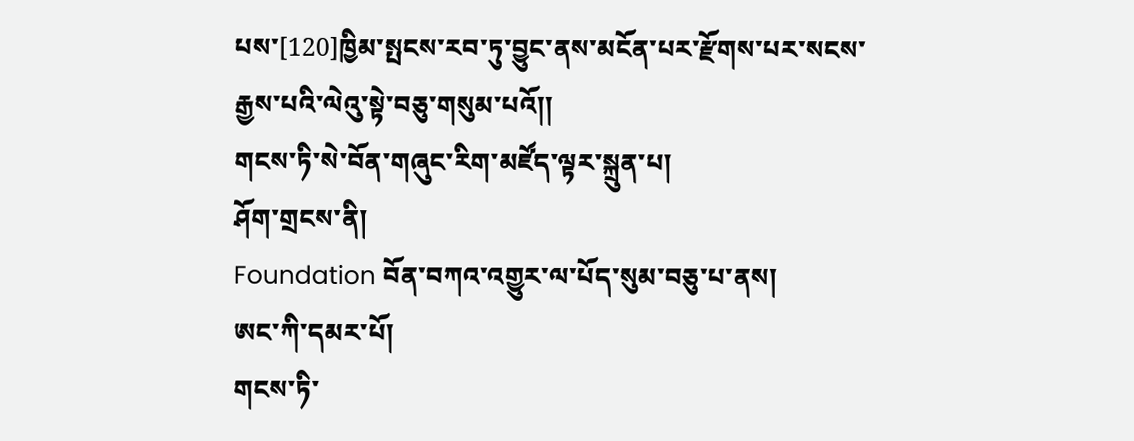པས་[120]ཁྱིམ་སྤངས་རབ་ཏུ་བྱུང་ནས་མངོན་པར་རྫོགས་པར་སངས་རྒྱས་པའི་ལེའུ་སྟེ་བཅུ་གསུམ་པའོ།།
གངས་ཏི་སེ་བོན་གཞུང་རིག་མཛོད་ལྟར་སྐྲུན་པ།
ཤོག་གྲངས་ནི།
Foundation བོན་བཀའ་འགྱུར་ལ་པོད་སུམ་བཅུ་པ་ནས།
ཨང་ཀི་དམར་པོ།
གངས་ཏི་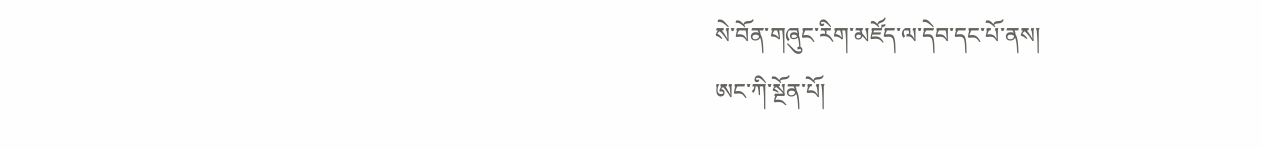སེ་བོན་གཞུང་རིག་མཛོད་ལ་དེབ་དང་པོ་ནས།
ཨང་ཀི་སྔོན་པོ།